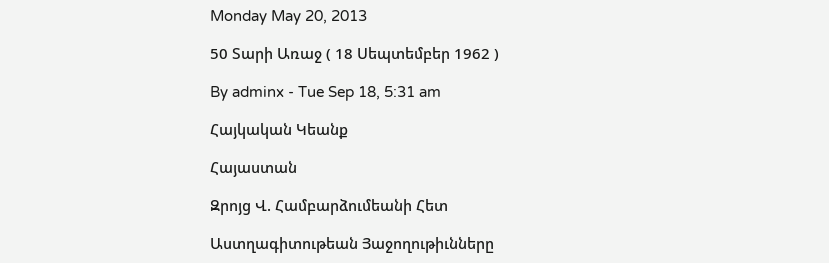Monday May 20, 2013

50 Տարի Առաջ ( 18 Սեպտեմբեր 1962 )

By adminx - Tue Sep 18, 5:31 am

Հայկական Կեանք

Հայաստան

Զրոյց Վ. Համբարձումեանի Հետ

Աստղագիտութեան Յաջողութիւնները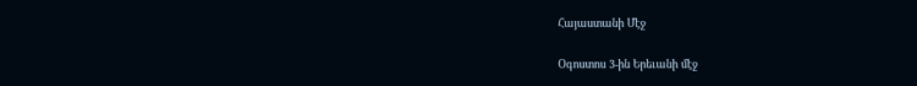Հայաստանի Մէջ

Օգոստոս 3-ին Երեւանի մէջ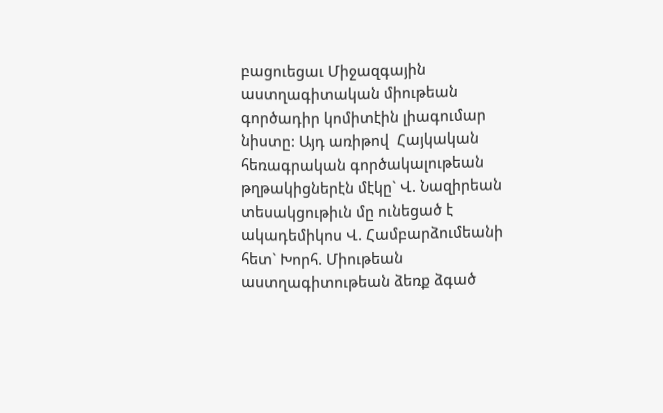բացուեցաւ Միջազգային աստղագիտական միութեան գործադիր կոմիտէին լիագումար նիստը: Այդ առիթով  Հայկական հեռագրական գործակալութեան թղթակիցներէն մէկը` Վ. Նազիրեան տեսակցութիւն մը ունեցած է ակադեմիկոս Վ. Համբարձումեանի հետ` Խորհ. Միութեան աստղագիտութեան ձեռք ձգած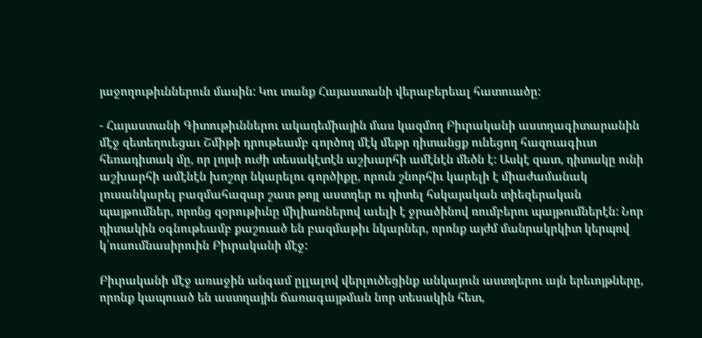յաջողութիւններուն մասին: Կու տանք Հայաստանի վերաբերեալ հատուածը:

- Հայաստանի Գիտութիւններու ակադեմիային մաս կազմող Բիւրականի աստղագիտարանին մէջ զետեղուեցաւ Շմիթի դրութեամբ գործող մէկ մեթր դիտանցք ունեցող հազուագիւտ հեռադիտակ մը, որ լոյսի ուժի տեսակէտէն աշխարհի ամէնէն մեծն է: Ասկէ զատ, դիտակը ունի աշխարհի ամէնէն խոշոր նկարելու գործիքը, որուն շնորհիւ կարելի է միաժամանակ լուսանկարել բազմահազար շատ թոյլ աստղեր ու դիտել հսկայական տիեզերական պայթումներ, որոնց զօրութիւնը միլիառներով աւելի է ջրածինով ռումբերու պայթումներէն: Նոր դիտակին օգնութեամբ քաշուած են բազմաթիւ նկարներ, որոնք այժմ մանրակրկիտ կերպով կ՛ուսումնասիրուին Բիւրականի մէջ:

Բիւրականի մէջ առաջին անգամ ըլլալով վերլուծեցինք անկայուն աստղերու այն երեւոյթները, որոնք կապուած են աստղային ճառագայթման նոր տեսակին հետ,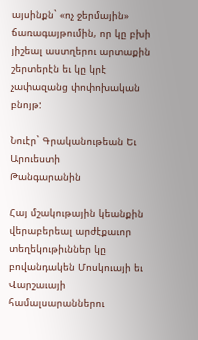այսինքն` «ոչ ջերմային» ճառագայթումին, որ կը բխի յիշեալ աստղերու արտաքին շերտերէն եւ կը կրէ չափազանց փոփոխական բնոյթ:

Նուէր` Գրականութեան Եւ
Արուեստի
Թանգարանին

Հայ մշակութային կեանքին վերաբերեալ արժէքաւոր տեղեկութիւններ կը բովանդակեն Մոսկուայի եւ Վարշաւայի համալսարաններու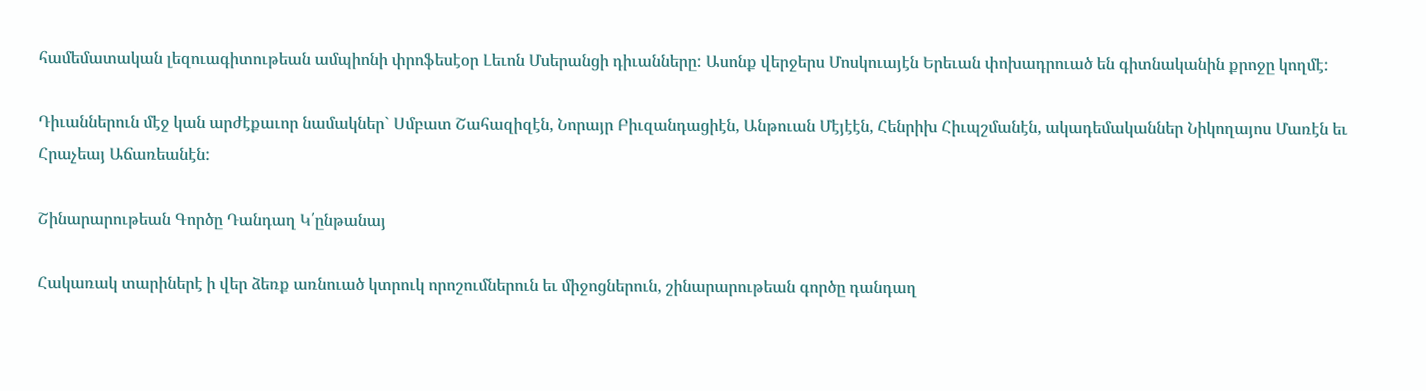համեմատական լեզուագիտութեան ամպիոնի փրոֆեսէօր Լեւոն Մսերանցի դիւանները: Ասոնք վերջերս Մոսկուայէն Երեւան փոխադրուած են գիտնականին քրոջը կողմէ:

Դիւաններուն մէջ կան արժէքաւոր նամակներ` Սմբատ Շահազիզէն, Նորայր Բիւզանդացիէն, Անթուան Մէյէէն, Հենրիխ Հիւպշմանէն, ակադեմականներ Նիկողայոս Մառէն եւ Հրաչեայ Աճառեանէն:

Շինարարութեան Գործը Դանդաղ Կ՛ընթանայ

Հակառակ տարիներէ ի վեր ձեռք առնուած կտրուկ որոշումներուն եւ միջոցներուն, շինարարութեան գործը դանդաղ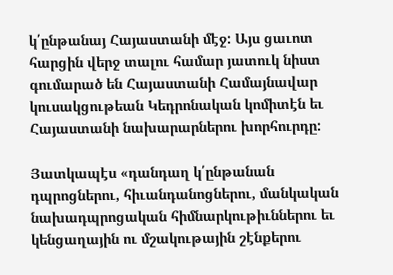կ՛ընթանայ Հայաստանի մէջ: Այս ցաւոտ հարցին վերջ տալու համար յատուկ նիստ գումարած են Հայաստանի Համայնավար կուսակցութեան Կեդրոնական կոմիտէն եւ Հայաստանի նախարարներու խորհուրդը:

Յատկապէս «դանդաղ կ՛ընթանան դպրոցներու, հիւանդանոցներու, մանկական նախադպրոցական հիմնարկութիւններու եւ կենցաղային ու մշակութային շէնքերու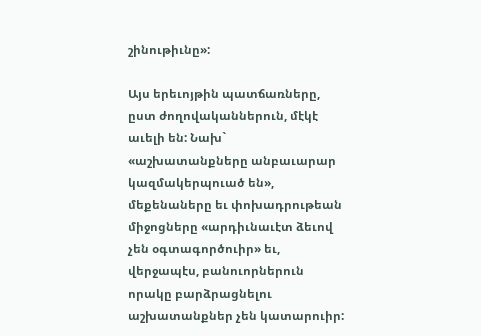շինութիւնը»:

Այս երեւոյթին պատճառները, ըստ ժողովականներուն, մէկէ աւելի են: Նախ` «աշխատանքները անբաւարար կազմակերպուած են», մեքենաները եւ փոխադրութեան միջոցները «արդիւնաւէտ ձեւով չեն օգտագործուիր» եւ, վերջապէս, բանուորներուն որակը բարձրացնելու աշխատանքներ չեն կատարուիր: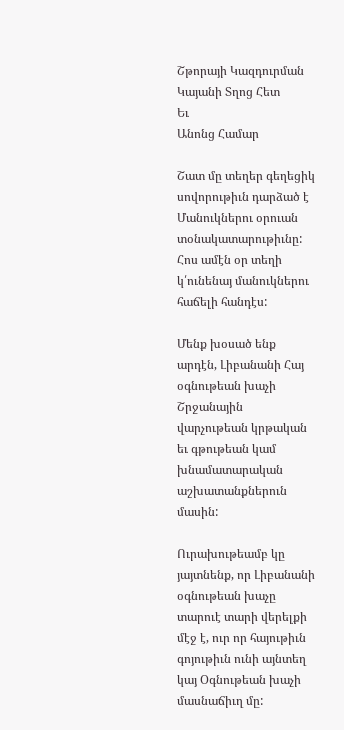Շթորայի Կազդուրման Կայանի Տղոց Հետ
Եւ
Անոնց Համար

Շատ մը տեղեր գեղեցիկ սովորութիւն դարձած է Մանուկներու օրուան տօնակատարութիւնը: Հոս ամէն օր տեղի կ՛ունենայ մանուկներու հաճելի հանդէս:

Մենք խօսած ենք արդէն, Լիբանանի Հայ օգնութեան խաչի Շրջանային վարչութեան կրթական եւ գթութեան կամ խնամատարական աշխատանքներուն մասին:

Ուրախութեամբ կը յայտնենք, որ Լիբանանի օգնութեան խաչը տարուէ տարի վերելքի մէջ է, ուր որ հայութիւն գոյութիւն ունի այնտեղ կայ Օգնութեան խաչի մասնաճիւղ մը: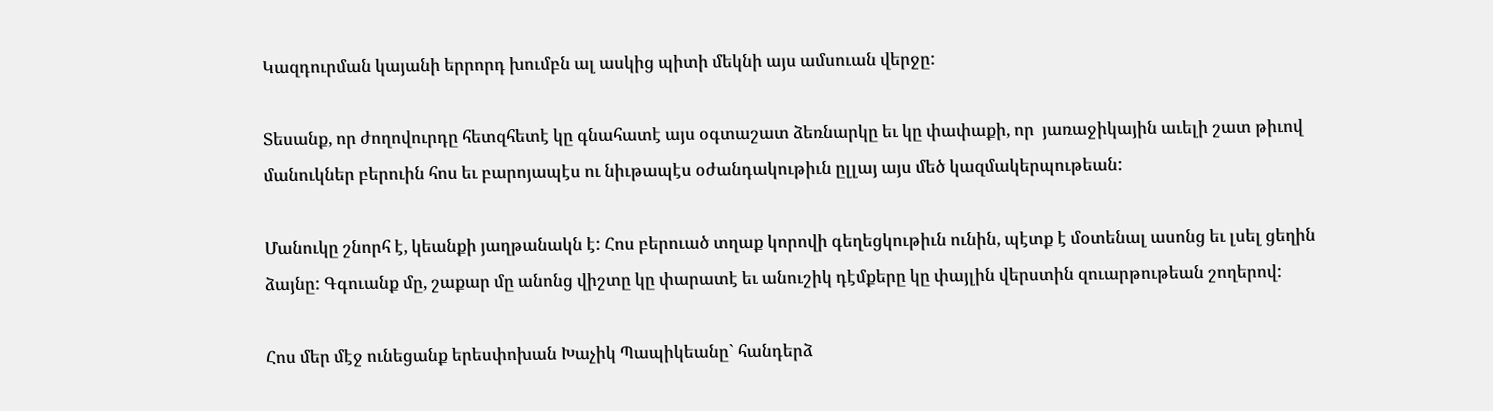Կազդուրման կայանի երրորդ խումբն ալ ասկից պիտի մեկնի այս ամսուան վերջը:

Տեսանք, որ ժողովուրդը հետզհետէ կը գնահատէ այս օգտաշատ ձեռնարկը եւ կը փափաքի, որ  յառաջիկային աւելի շատ թիւով մանուկներ բերուին հոս եւ բարոյապէս ու նիւթապէս օժանդակութիւն ըլլայ այս մեծ կազմակերպութեան:

Մանուկը շնորհ է, կեանքի յաղթանակն է: Հոս բերուած տղաք կորովի գեղեցկութիւն ունին, պէտք է մօտենալ ասոնց եւ լսել ցեղին ձայնը: Գգուանք մը, շաքար մը անոնց վիշտը կը փարատէ եւ անուշիկ դէմքերը կը փայլին վերստին զուարթութեան շողերով:

Հոս մեր մէջ ունեցանք երեսփոխան Խաչիկ Պապիկեանը` հանդերձ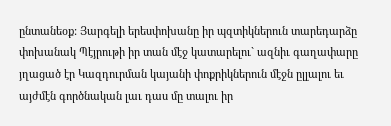ընտանեօք: Յարգելի երեսփոխանը իր պզտիկներուն տարեդարձը փոխանակ Պէյրութի իր տան մէջ կատարելու` ազնիւ գաղափարը յղացած էր Կազդուրման կայանի փոքրիկներուն մէջն ըլլալու եւ այժմէն գործնական լաւ դաս մը տալու իր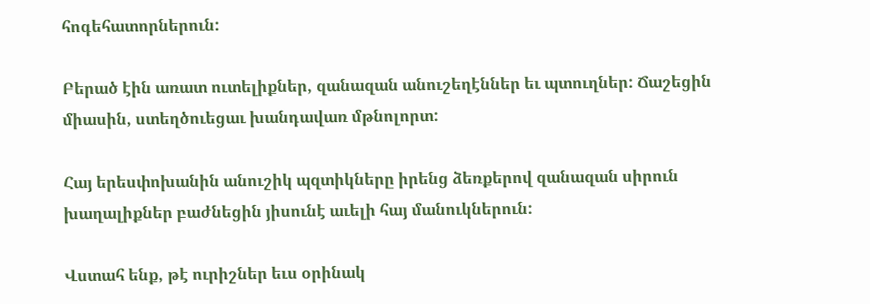հոգեհատորներուն:

Բերած էին առատ ուտելիքներ, զանազան անուշեղէններ եւ պտուղներ: Ճաշեցին միասին, ստեղծուեցաւ խանդավառ մթնոլորտ:

Հայ երեսփոխանին անուշիկ պզտիկները իրենց ձեռքերով զանազան սիրուն խաղալիքներ բաժնեցին յիսունէ աւելի հայ մանուկներուն:

Վստահ ենք, թէ ուրիշներ եւս օրինակ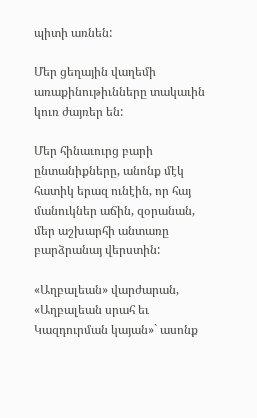պիտի առնեն:

Մեր ցեղային վաղեմի առաքինութիւնները տակաւին կուռ ժայռեր են:

Մեր հինաւուրց բարի ընտանիքները, անոնք մէկ հատիկ երազ ունէին, որ հայ մանուկներ աճին, զօրանան, մեր աշխարհի անտառը բարձրանայ վերստին:

«Աղբալեան» վարժարան, «Աղբալեան սրահ եւ Կազդուրման կայան»` ասոնք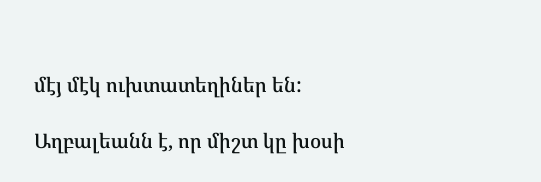մէյ մէկ ուխտատեղիներ են:

Աղբալեանն է, որ միշտ կը խօսի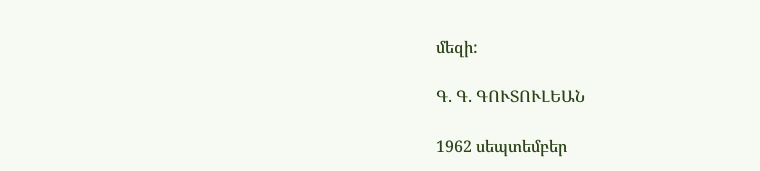մեզի:

Գ. Գ. ԳՈՒՏՈՒԼԵԱՆ

1962 սեպտեմբեր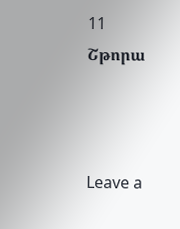11
Շթորա



Leave a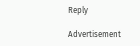Reply

Advertisement